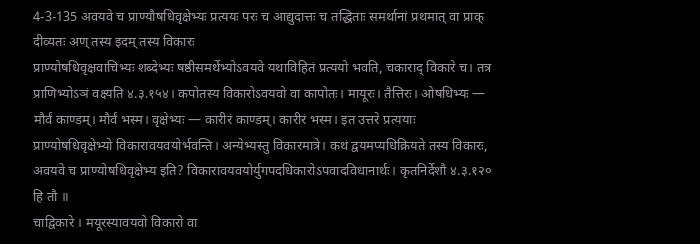4-3-135 अवयवे च प्राण्यौषधिवृक्षेभ्यः प्रत्ययः परः च आद्युदात्तः च तद्धिताः समर्थानां प्रथमात् वा प्राक् दीव्यतः अण् तस्य इदम् तस्य विकारः
प्राण्योषधिवृक्षवाचिभ्यः शब्देभ्यः षष्ठीसमर्थेभ्योऽवयवे यथाविहितं प्रत्ययो भवति, चकाराद् विकारे च। तत्र प्राणिभ्योऽञं वक्ष्यति ४.३.१५४। कपोतस्य विकारोऽवयवो वा कापोतः। मायूरः। तैत्तिरः। ओषधिभ्यः — मौर्वं काण्डम्। मौर्वं भस्म। वृक्षेभ्यः — कारीरं काण्डम्। कारीरं भस्म। इत उत्तरे प्रत्ययाः प्राण्योषधिवृक्षेभ्यो विकारावयवयोर्भवन्ति। अन्येभ्यस्तु विकारमात्रे। कथं द्वयमप्यधिक्रियते तस्य विकारः, अवयवे च प्राण्योषधिवृक्षेभ्य इति? विकारावयवयोर्युगपदधिकारोऽपवादविधानार्थः। कृतनिर्देशौ ४.३.१२० हि तौ ॥
चाद्विकारे । मयूरस्यावयवो विकारो वा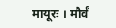मायूरः । मौर्वं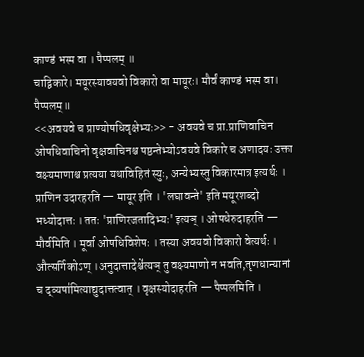काण्डं भस्म वा । पैप्पलम् ॥
चाद्विकारे। मयूरस्यावयवो विकारो वा मायूरः। मौर्वं काण्डं भस्म वा। पैप्पलम्॥
<<अवयवे च प्राण्योषधिवृक्षेभ्यः>> - अवयवे च प्रा.प्राणिवाचिन ओषधिवाचिनो वृक्षवाचिनश्च षष्ठन्तेभ्योऽवयवे विकारे च अणादयः उक्ता वक्ष्यमाणाश्च प्रत्यया यथाविहितं स्युः, अन्येभ्यस्तु विकारमात्र इत्यर्थः । प्राणिन उदारहरति — मायूर इति । 'लघावन्ते' इति मयूरशब्दो भध्योदात्तः । ततः 'प्राणिरजतादिभ्यः' इत्यञ् । ओषधेरुदाहरति — मौर्वमिति । मूर्वा ओषधिविशेषः । तस्या अवयवो विकारो वेत्यर्थः । औत्सर्गिकोऽण् ।अनुदात्तादेश्चे॑त्यञ् तु वक्ष्यमाणो न भवति,तृणधान्यानां च द्व्यषा॑मित्याद्युदात्तत्वात् । वृक्षस्योदाहरति — पैप्पलमिति ।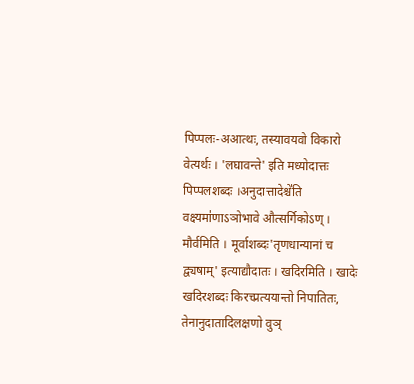पिप्पलः-अआत्थः, तस्यावयवो विकारो वेत्यर्थः । 'लघावन्ते' इति मध्योदात्तः पिप्पलशब्दः ।अनुदात्तादेश्चे॑ति वक्ष्यमा॑णाऽञोभावे औत्सर्गिकोऽण् ।
मौर्वमिति । मूर्वाशब्दः'तृणधान्यानां च द्व्यषाम्' इत्याद्यौदातः । खदिरमिति । खादेः खदिरशब्दः किरच्प्रत्ययान्तो निपातितः, तेनानुदातादिलक्षणो वुञ्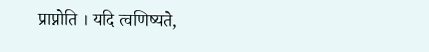प्राप्नोति । यदि त्वणिष्यते,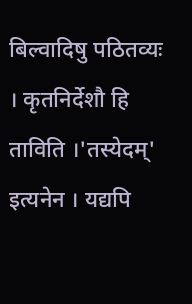बिल्वादिषु पठितव्यः । कृतनिर्देशौ हि ताविति ।'तस्येदम्' इत्यनेन । यद्यपि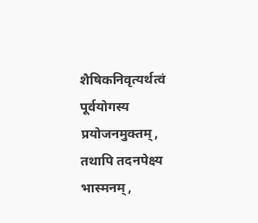शैषिकनिवृत्यर्थत्वं पूर्वयोगस्य प्रयोजनमुक्तम्, तथापि तदनपेक्ष्य भास्मनम्,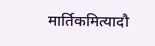मार्तिकमित्यादौ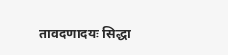तावदणादयः सिद्धा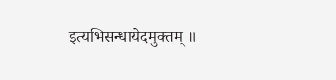इत्यभिसन्धायेदमुक्तम् ॥